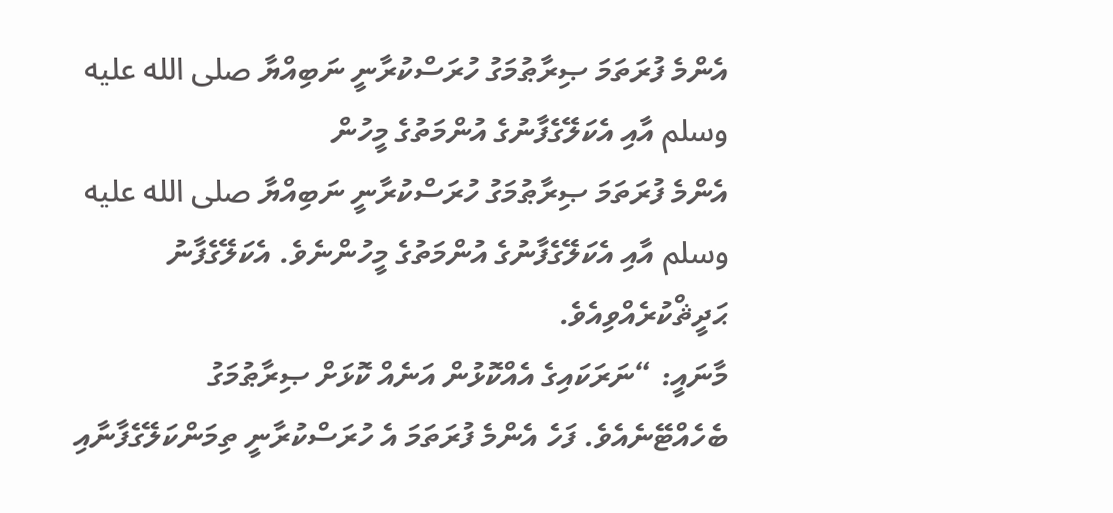އެންމެ ފުރަތަމަ ޞިރާޠުމަގު ހުރަސްކުރާނީ ނަބިއްޔާ صلى الله عليه وسلم އާއި އެކަލޭގެފާނުގެ އުންމަތުގެ މީހުން
އެންމެ ފުރަތަމަ ޞިރާޠުމަގު ހުރަސްކުރާނީ ނަބިއްޔާ صلى الله عليه وسلم އާއި އެކަލޭގެފާނުގެ އުންމަތުގެ މީހުންނެވެ. އެކަލޭގެފާނު ޙަދީޘްކުރެއްވިއެވެ.
މާނައީ: “ނަރަކައިގެ އެއްކޮޅުން އަނެއް ކޮޅަށް ޞިރާޠުމަގު ބެހެއްޓޭނެއެވެ. ފަހެ އެންމެ ފުރަތަމަ އެ ހުރަސްކުރާނީ ތިމަންކަލޭގެފާނާއި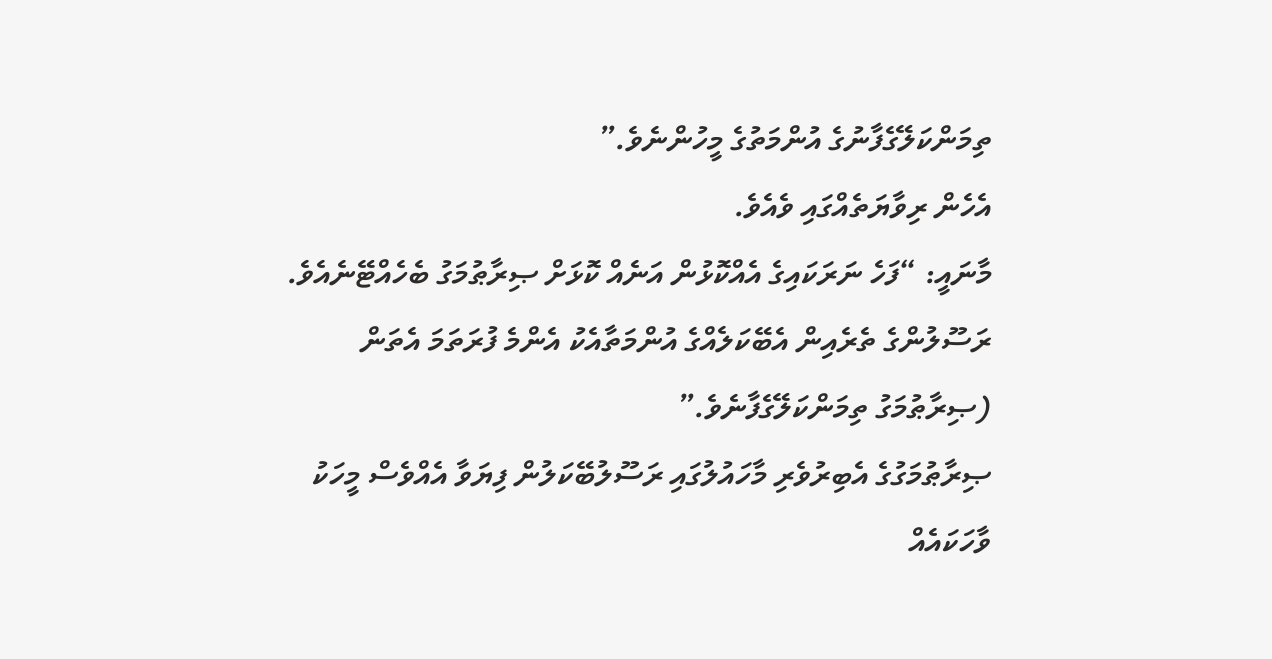ތިމަންކަލޭގެފާނުގެ އުންމަތުގެ މީހުންނެވެ.”
އެހެން ރިވާޔަތެއްގައި ވެއެވެ.
މާނައީ: “ފަހެ ނަރަކައިގެ އެއްކޮޅުން އަނެއް ކޮޅަށް ޞިރާޠުމަގު ބެހެއްޓޭނެއެވެ. ރަސޫލުންގެ ތެރެއިން އެބޭކަލެއްގެ އުންމަތާއެކު އެންމެ ފުރަތަމަ އެތަން (ޞިރާޠުމަގު ތިމަންކަލޭގެފާނެވެ.”
ޞިރާޠުމަގުގެ އެބިރުވެރި މާހައުލުގައި ރަސޫލުބޭކަލުން ފިޔަވާ އެއްވެސް މީހަކު ވާހަކައެއް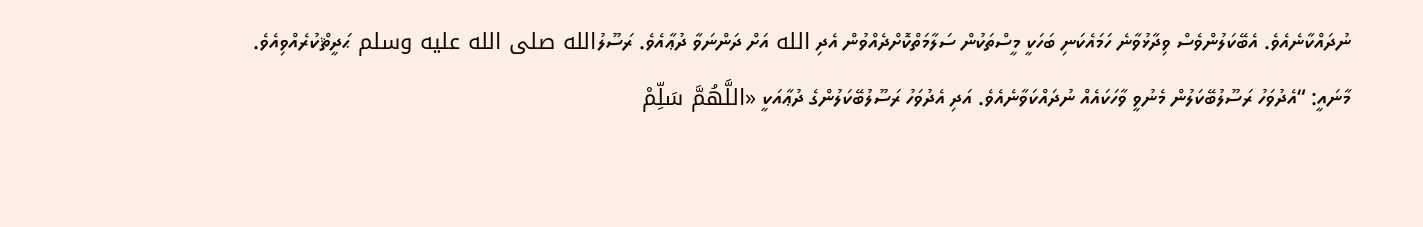ނުދައްކާނެއެވެ. އެބޭކަލުންވެސް ވިދާޅުވާނެ ހަމައެކަނި ބަހަކީ މީސްތަކުން ސަލާމަތްކޮށްދެއްވުން އެދި الله އަށް ދަންނަވާ ދުޢާއެވެ. ރަސޫލުالله صلى الله عليه وسلم ޙަދީޘްކުރެއްވިއެވެ.
މާނައީ: “އެދުވަހު ރަސޫލުބޭކަލުން މެނުވީ ވާހަކައެއް ނުދައްކަވާނެއެވެ. އަދި އެދުވަހު ރަސޫލުބޭކަލުންގެ ދުޢާއަކީ «اللَّهُمَّ سَلِّمْ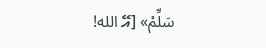سَلِّمْ» [އޭ الله!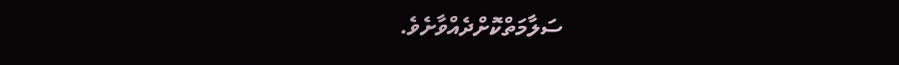ސަލާމަތްކޮށްދެއްވާށެވެ.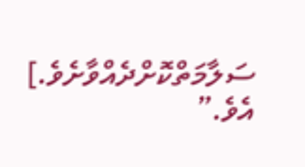ސަލާމަތްކޮށްދެއްވާށެވެ.] އެވެ.”